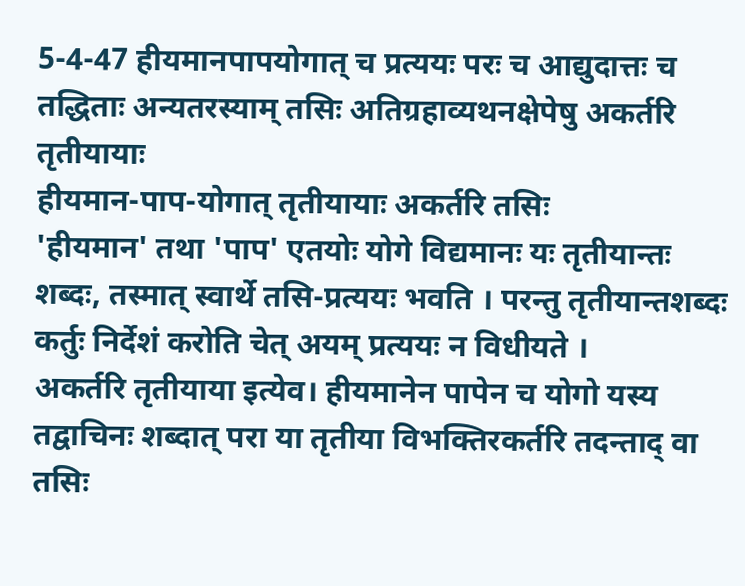5-4-47 हीयमानपापयोगात् च प्रत्ययः परः च आद्युदात्तः च तद्धिताः अन्यतरस्याम् तसिः अतिग्रहाव्यथनक्षेपेषु अकर्तरि तृतीयायाः
हीयमान-पाप-योगात् तृतीयायाः अकर्तरि तसिः
'हीयमान' तथा 'पाप' एतयोः योगे विद्यमानः यः तृतीयान्तः शब्दः, तस्मात् स्वार्थे तसि-प्रत्ययः भवति । परन्तु तृतीयान्तशब्दः कर्तुः निर्देशं करोति चेत् अयम् प्रत्ययः न विधीयते ।
अकर्तरि तृतीयाया इत्येव। हीयमानेन पापेन च योगो यस्य तद्वाचिनः शब्दात् परा या तृतीया विभक्तिरकर्तरि तदन्ताद् वा तसिः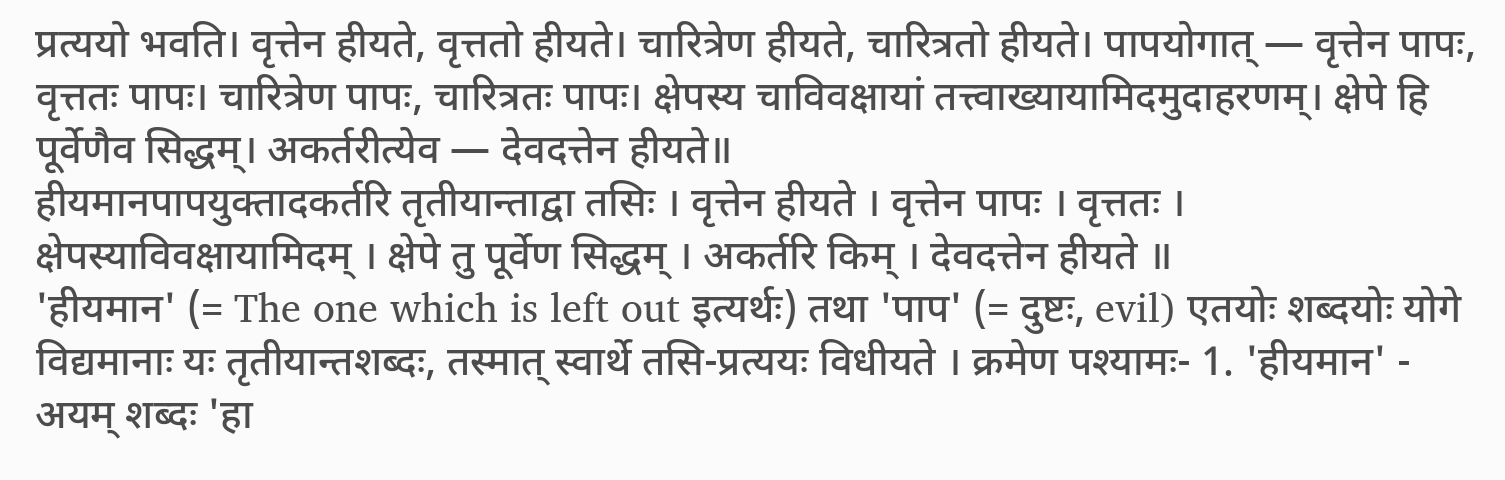प्रत्ययो भवति। वृत्तेन हीयते, वृत्ततो हीयते। चारित्रेण हीयते, चारित्रतो हीयते। पापयोगात् — वृत्तेन पापः, वृत्ततः पापः। चारित्रेण पापः, चारित्रतः पापः। क्षेपस्य चाविवक्षायां तत्त्वाख्यायामिदमुदाहरणम्। क्षेपे हि पूर्वेणैव सिद्धम्। अकर्तरीत्येव — देवदत्तेन हीयते॥
हीयमानपापयुक्तादकर्तरि तृतीयान्ताद्वा तसिः । वृत्तेन हीयते । वृत्तेन पापः । वृत्ततः । क्षेपस्याविवक्षायामिदम् । क्षेपे तु पूर्वेण सिद्धम् । अकर्तरि किम् । देवदत्तेन हीयते ॥
'हीयमान' (= The one which is left out इत्यर्थः) तथा 'पाप' (= दुष्टः, evil) एतयोः शब्दयोः योगे विद्यमानाः यः तृतीयान्तशब्दः, तस्मात् स्वार्थे तसि-प्रत्ययः विधीयते । क्रमेण पश्यामः- 1. 'हीयमान' - अयम् शब्दः 'हा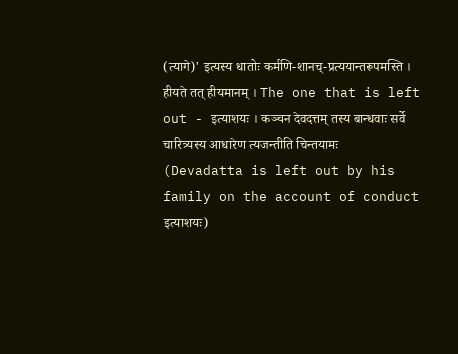(त्यागे)' इत्यस्य धातोः कर्मणि-शानच्-प्रत्ययान्तरूपमस्ति । हीयते तत् हीयमानम् । The one that is left out - इत्याशयः । कञ्चन देवदत्तम् तस्य बान्धवाः सर्वे चारित्र्यस्य आधारेण त्यजन्तीति चिन्तयामः (Devadatta is left out by his family on the account of conduct इत्याशयः)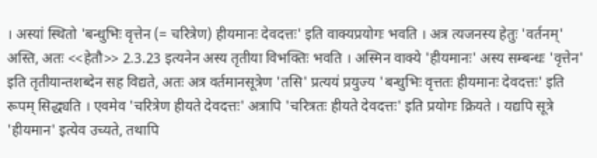। अस्यां स्थितो 'बन्धुभिः वृत्तेन (= चरित्रेण) हीयमानः देवदत्तः' इति वाक्यप्रयोगः भवति । अत्र त्यजनस्य हेतुः 'वर्तनम्' अस्ति, अतः <<हेतौ>> 2.3.23 इत्यनेन अस्य तृतीया विभक्तिः भवति । अस्मिन वाक्ये 'हीयमानः' अस्य सम्बन्धः 'वृत्तेन' इति तृतीयान्तशब्देन सह विद्यते, अतः अत्र वर्तमानसूत्रेण 'तसि' प्रत्ययं प्रयुज्य 'बन्धुभिः वृत्ततः हीयमानः देवदत्तः' इति रूपम् सिद्ध्यति । एवमेव 'चरित्रेण हीयते देवदत्तः' अत्रापि 'चरित्रतः हीयते देवदत्तः' इति प्रयोगः क्रियते । यद्यपि सूत्रे 'हीयमान' इत्येव उच्यते, तथापि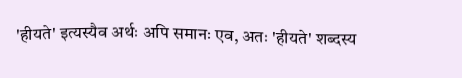'हीयते' इत्यस्यैव अर्थः अपि समानः एव, अतः 'हीयते' शब्दस्य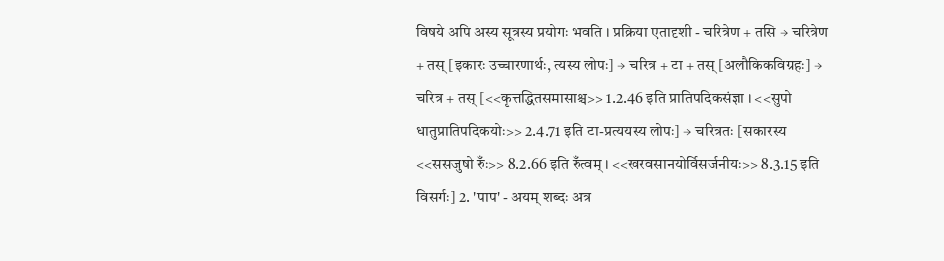विषये अपि अस्य सूत्रस्य प्रयोगः भवति । प्रक्रिया एतादृशी - चरित्रेण + तसि → चरित्रेण + तस् [इकारः उच्चारणार्थः, त्यस्य लोपः] → चरित्र + टा + तस् [अलौकिकविग्रहः] → चरित्र + तस् [<<कृत्तद्धितसमासाश्च>> 1.2.46 इति प्रातिपदिकसंज्ञा । <<सुपो धातुप्रातिपदिकयोः>> 2.4.71 इति टा-प्रत्ययस्य लोपः] → चरित्रतः [सकारस्य <<ससजुषो रुँः>> 8.2.66 इति रुँत्वम् । <<खरवसानयोर्विसर्जनीयः>> 8.3.15 इति विसर्गः] 2. 'पाप' - अयम् शब्दः अत्र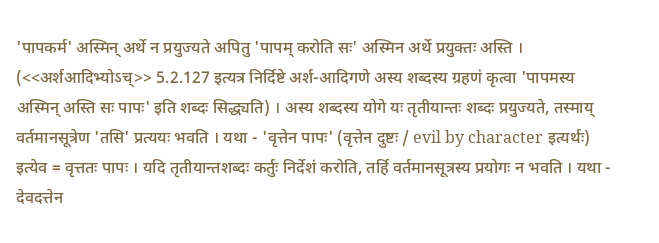'पापकर्म' अस्मिन् अर्थे न प्रयुज्यते अपितु 'पापम् करोति सः' अस्मिन अर्थे प्रयुक्तः अस्ति । (<<अर्शआदिभ्योऽच्>> 5.2.127 इत्यत्र निर्दिष्टे अर्श-आदिगणे अस्य शब्दस्य ग्रहणं कृत्वा 'पापमस्य अस्मिन् अस्ति सः पापः' इति शब्दः सिद्ध्यति) । अस्य शब्दस्य योगे यः तृतीयान्तः शब्दः प्रयुज्यते, तस्माय् वर्तमानसूत्रेण 'तसि' प्रत्ययः भवति । यथा - 'वृत्तेन पापः' (वृत्तेन दुष्टः / evil by character इत्यर्थः) इत्येव = वृत्ततः पापः । यदि तृतीयान्तशब्दः कर्तुः निर्देशं करोति, तर्हि वर्तमानसूत्रस्य प्रयोगः न भवति । यथा - देवदत्तेन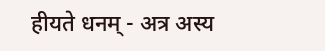हीयते धनम् - अत्र अस्य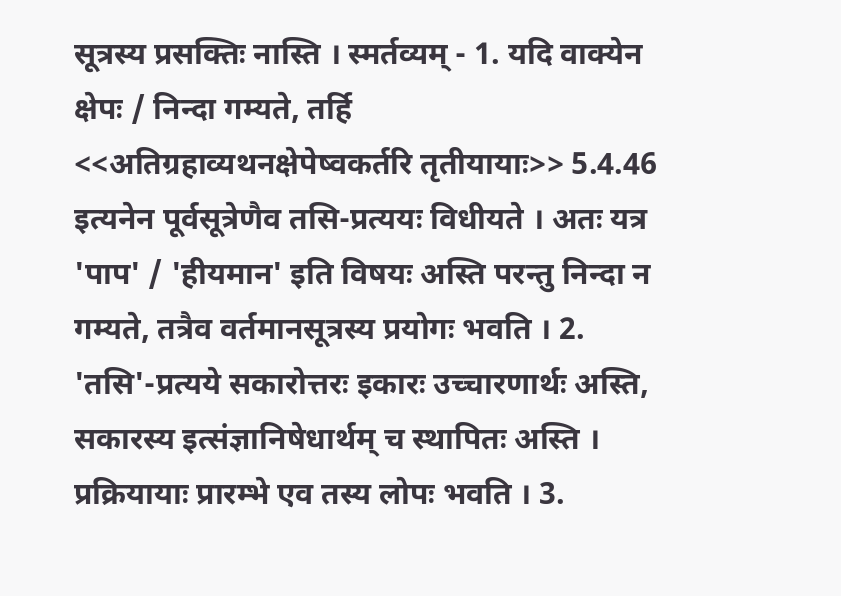सूत्रस्य प्रसक्तिः नास्ति । स्मर्तव्यम् - 1. यदि वाक्येन क्षेपः / निन्दा गम्यते, तर्हि <<अतिग्रहाव्यथनक्षेपेष्वकर्तरि तृतीयायाः>> 5.4.46 इत्यनेन पूर्वसूत्रेणैव तसि-प्रत्ययः विधीयते । अतः यत्र 'पाप' / 'हीयमान' इति विषयः अस्ति परन्तु निन्दा न गम्यते, तत्रैव वर्तमानसूत्रस्य प्रयोगः भवति । 2. 'तसि'-प्रत्यये सकारोत्तरः इकारः उच्चारणार्थः अस्ति, सकारस्य इत्संज्ञानिषेधार्थम् च स्थापितः अस्ति । प्रक्रियायाः प्रारम्भे एव तस्य लोपः भवति । 3.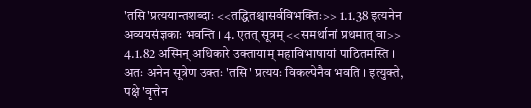'तसि'प्रत्ययान्तशब्दाः <<तद्धितश्चासर्वविभक्तिः>> 1.1.38 इत्यनेन अव्ययसंज्ञकाः भवन्ति । 4. एतत् सूत्रम् <<समर्थानां प्रथमात् वा>> 4.1.82 अस्मिन् अधिकारे उक्तायाम् महाविभाषायां पाठितमस्ति । अतः अनेन सूत्रेण उक्तः 'तसि' प्रत्ययः विकल्पेनैव भवति । इत्युक्ते, पक्षे 'वृत्तेन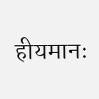हीयमानः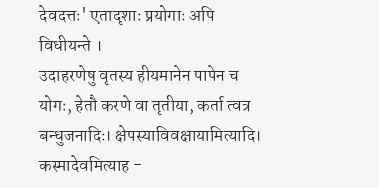देवदत्तः' एतादृशाः प्रयोगाः अपि विधीयन्ते ।
उदाहरणेषु वृतस्य हीयमानेन पापेन च योगः, हेतौ करणे वा तृतीया, कर्ता त्वत्र बन्धुजनादिः। क्षेपस्याविवक्षायामित्यादि। कस्मादेवमित्याह -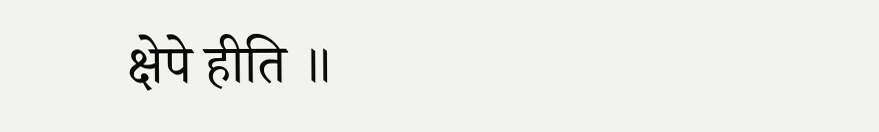क्षेपे हीति ॥